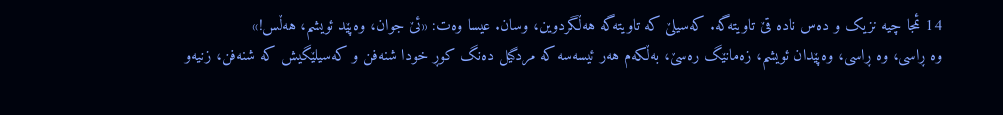14 ئمجا چیه نزیک و دەس ناده قێ تاویتەگه. کەسیلێ که تاویتەگه هەڵگردوین، وسان. عیسا وەت: «ئێ جوان، وەپێد ئویشم، هەڵس!»
وه ڕاسی، وه ڕاسی، وەپێدان ئویشم، زەمانێگ رەسێ، بەڵکەم هەر ئیسەسه که مردگیل دەنگ کوڕ خودا شنەفن و کەسیلێگیش که شنەفن، زنیەو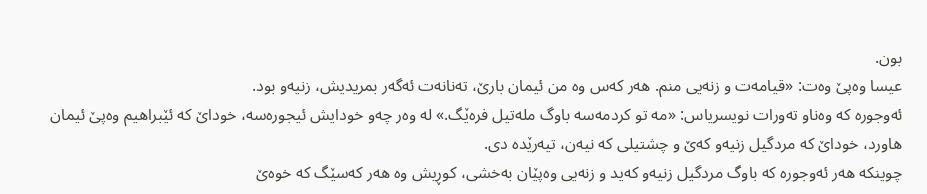بون.
عیسا وەپێ وەت: «قیامەت و زنەیی منم. هەر کەس وه من ئیمان بارێ، تەنانەت ئەگەر بمریدیش، زنیەو بود.
ئەوجورە که وەناو تەورات نویسریاس: «مه تو کردمەسه باوگ ملەتیل فرەێگ.» له وەر چەو خودایش ئیجورەسه، خوداێ که ئێبراهیم وەپێ ئیمان هاورد، خوداێ که مردگیل زنیەو کەێ و چشتیلی که نیەن، تیەرێده دی.
چوینکه هەر ئەوجورە که باوگ مردگیل زنیەو کەید و زنەیی وەپێان بەخشی، کوڕیش وه هەر کەسێگ که خوەێ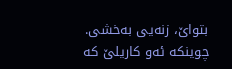بتواێ، زنەیی بەخشی.
چوینکه ئەو کاریلێ که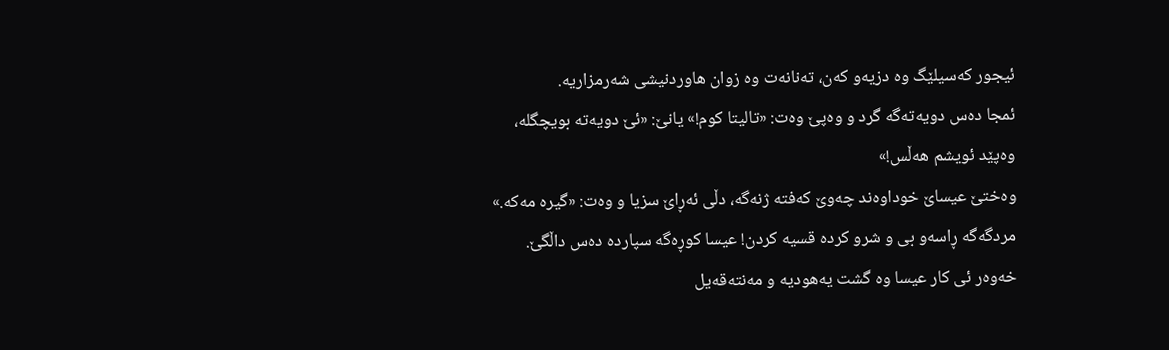ئیجور کەسیلێگ وه دزیەو کەن، تەنانەت وه زوان هاوردنیشی شەرمزاریه.
ئمجا دەس دویەتەگه گرد و وەپێ وەت: «تالیتا کوم!» یانێ: «ئێ دویەته بویچگله، وەپێد ئویشم هەڵس!»
وەختێ عیساێ خوداوەند چەوێ کەفته ژنەگه، دڵی ئەڕاێ سزیا و وەت: «گیره مەکه.»
مردگەگه ڕاسەو بی و شرو کرده قسیه کردن! عیسا کوڕەگه سپارده دەس داڵگێ.
خەوەر ئی کار عیسا وه گشت یەهودیه و مەنتەقەیل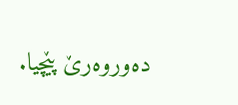دەوروەرێ پێچیا.